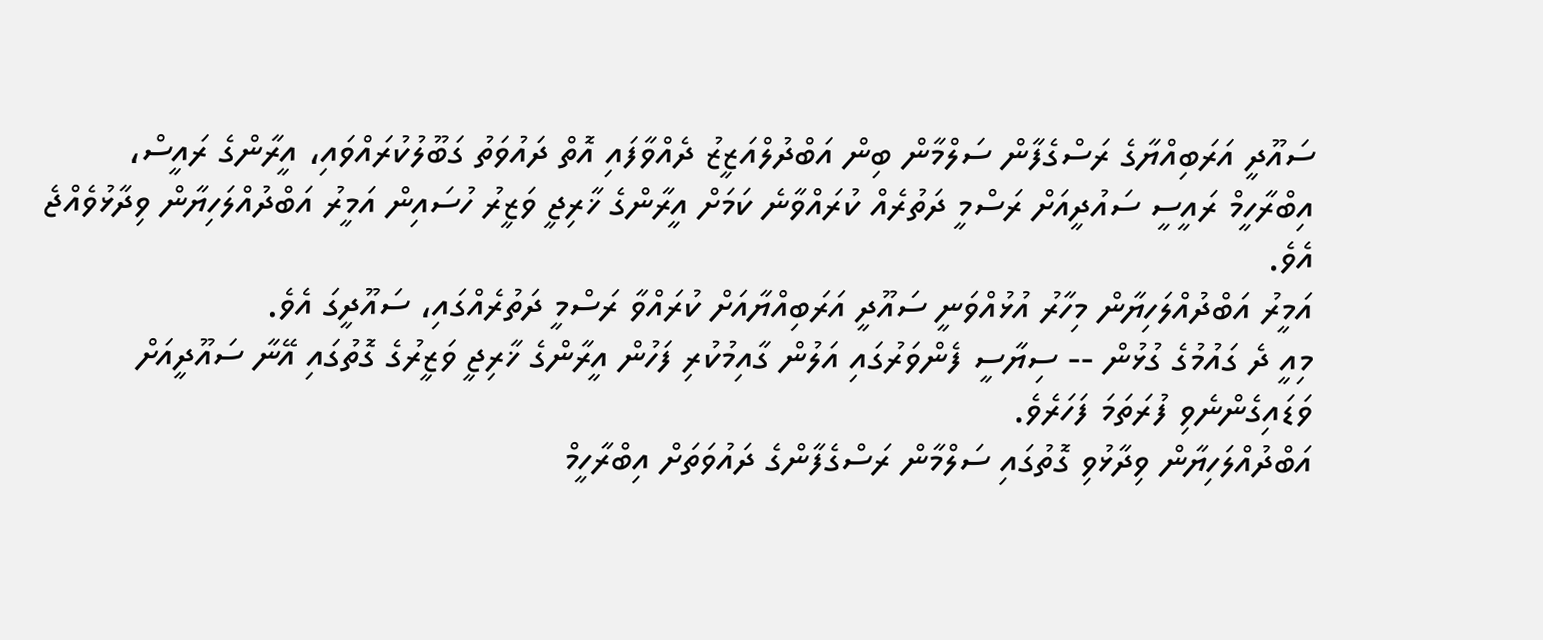ސައޫދީ އަރަބިއްޔާގެ ރަސްގެފާން ސަލްމާން ބިން އަބްދުލްއަޒީޒު ދެއްވާފައި އޮތް ދައުވަތު ގަބޫލުކުރައްވައި، އީރާންގެ ރައީސް، އިބްރާހީމް ރައީސީ ސައުދީއަށް ރަސްމީ ދަތުރެއް ކުރައްވާނެ ކަމަށް އީރާންގެ ޚާރިޖީ ވަޒީރު ހުސައިން އަމީރު އަބްދުއްލަހިޔާން ވިދާޅުވެއްޖެ އެވެ.
އަމީރު އަބްދުއްލަހިޔާން މިހާރު އުޅުއްވަނީ ސައޫދީ އަރަބިއްޔާއަށް ކުރައްވާ ރަސްމީ ދަތުރެއްގައި، ސައޫދީގަ އެވެ.
މިއީ ދެ ގައުމުގެ ގުޅުން -- ސިޔާސީ ފެންވަރުގައި އަލުން ގާއިމުކުރި ފަހުން އީރާންގެ ޚާރިޖީ ވަޒީރުގެ ގޮތުގައި އޭނާ ސައޫދީއަށް ވަޑައިގެންނެވި ފުރަތަމަ ފަހަރެވެ.
އަބްދުއްލަހިޔާން ވިދާޅުވި ގޮތުގައި ސަލްމާން ރަސްގެފާންގެ ދައުވަތަށް އިބްރާހީމް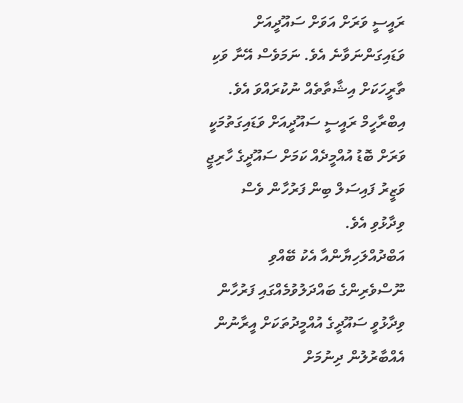ރައީސީ ވަރަށް އަވަށް ސައޫދީއަށް ވަޑައިގަންނަވާނެ އެވެ. ނަމަވެސް އޭނާ ވަކި ތާރީހަކަށް އިޝާތާތެއް ނުކުރައްވަ އެވެ.
އިބްރާހީމް ރައީސީ ސައޫދީއަށް ވަޑައިގަތުމަކީ ވަރަށް ބޮޑު އުއްމީދެއް ކަމަށް ސައޫދީގެ ހާރިޖީ ވަޒީރު ފައިސަލް ބިން ފަރުހާން ވެސް ވިދާޅުވި އެވެ.
އަބްދުއްލަހިޔާންއާ އެކު ބޭއްވި ނޫސްވެރިންގެ ބައްދަލުވުމެއްގައި ފަރުހާން ވިދާޅުވީ ސައޫދީގެ އުއްމީދުތަކަށް އީރާނުން އެއްބާރުލުން ދިނުމަށް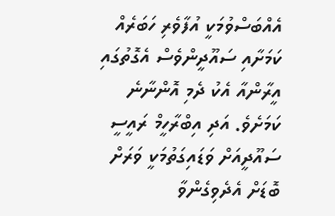އެއްބަސްވުމަކީ އުފާވެރި ހަބަރެއް ކަމަށާއި ސައޫދީންވެސް އެގޮތުގައި އީރާންއާ އެކު ދެމި އޮންނާނެ ކަމަށެވެ. އަދި އިބްރާހީމް ރައީސީ ސައޫދީއަށް ވަޑައިގަތުމަކީ ވަރަށް ބޮޑަށް އެދެވިގެންވާ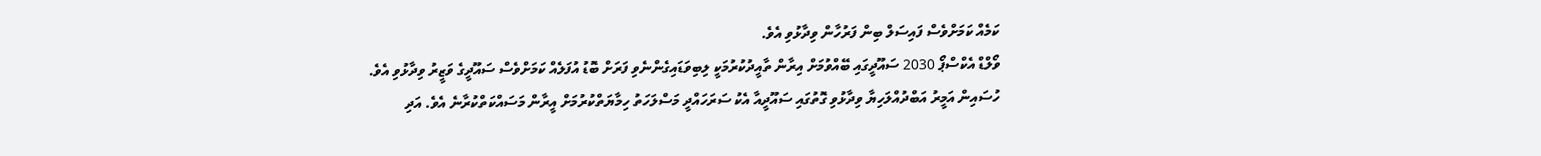ކަމެއް ކަމަށްވެސް ފައިސަލް ބިން ފަރުހާން ވިދާޅުވި އެވެ.
ވޯލްޑް އެކްސްޕޯ 2030 ސައޫދީގައި ބޭއްވުމަށް އިރާން ތާއީދުކުރުމަކީ ލިބިވަޑައިގެންނެވި ފަރަށް ބޮޑު އުފަލެއް ކަމަށްވެސް ސައޫދީގެ ވަޒީރު ވިދާޅުވި އެވެ.
ހުސައިން އަމީރު އަބްދުއްލަހިޔާ ވިދާޅުވި ގޮތުގައި ސައޫދީއާ އެކު ސަރަހައްދީ މަސްލަހަތު ހިމާޔަތްކުރުމަށް އީރާން މަސައްކަތްކުރާނެ އެވެ. އަދި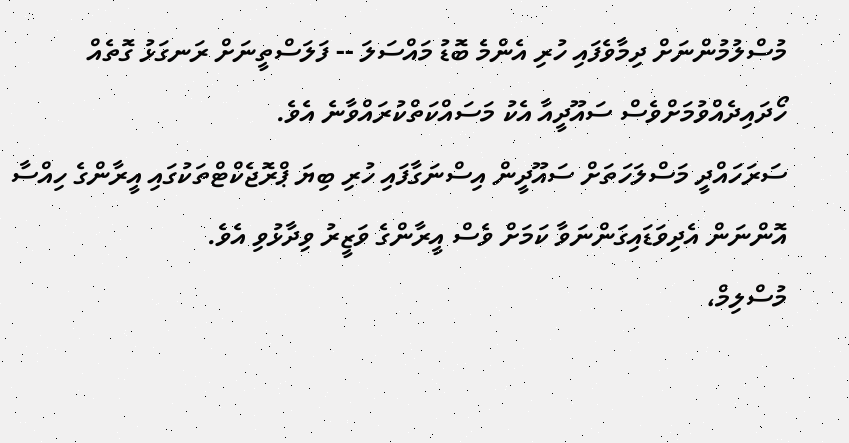މުސްލުމުންނަށް ދިމާވެފައި ހުރި އެންމެ ބޮޑު މައްސަލަ -- ފަލަސްތީނަށް ރަނގަޅު ގޮތެއް ހޯދައިދެއްވުމަށްވެސް ސައޫދީއާ އެކު މަސައްކަތްކުރައްވާނެ އެވެ.
ސަރަހައްދީ މަސްލަހަތަށް ސައޫދީން އިސްނަގާފައި ހުރި ބިޔަ ޕްރޮޖެކްޓްތަކުގައި އީރާންގެ ހިއްސާ އޮންނަން އެދިވަޑައިގަންނަވާ ކަމަށް ވެސް އީރާންގެ ވަޒީރު ވިދާޅުވި އެވެ.
މުސްލިމް،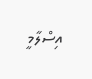އިސްލާމީ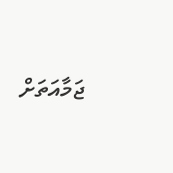ޖަމާއަތަށް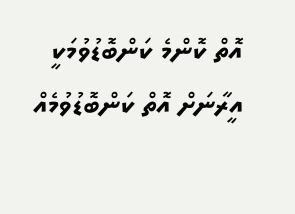އޮތް ކޮންމެ ކަންބޮޑުވުމަކީ އީރާނަށް އޮތް ކަންބޮޑުވުމެއް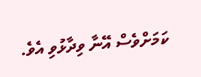ކަމަށްވެސް އޭނާ ވިދާޅުވި އެވެ.